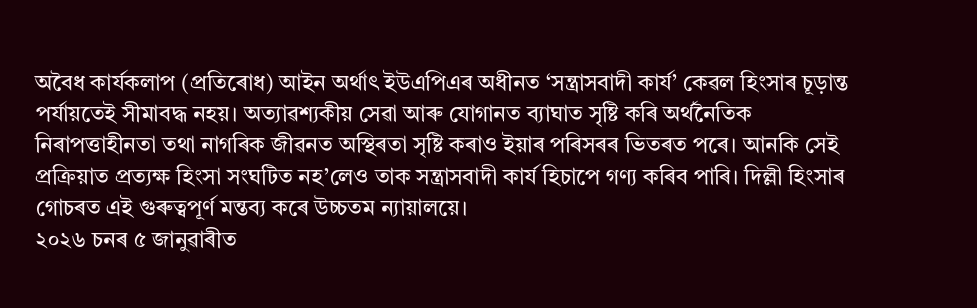অবৈধ কাৰ্যকলাপ (প্ৰতিৰোধ) আইন অৰ্থাৎ ইউএপিএৰ অধীনত ‘সন্ত্ৰাসবাদী কাৰ্য’ কেৱল হিংসাৰ চূড়ান্ত পৰ্যায়তেই সীমাবদ্ধ নহয়। অত্যাৱশ্যকীয় সেৱা আৰু যোগানত ব্যাঘাত সৃষ্টি কৰি অৰ্থনৈতিক নিৰাপত্তাহীনতা তথা নাগৰিক জীৱনত অস্থিৰতা সৃষ্টি কৰাও ইয়াৰ পৰিসৰৰ ভিতৰত পৰে। আনকি সেই প্ৰক্ৰিয়াত প্ৰত্যক্ষ হিংসা সংঘটিত নহ’লেও তাক সন্ত্ৰাসবাদী কাৰ্য হিচাপে গণ্য কৰিব পাৰি। দিল্লী হিংসাৰ গোচৰত এই গুৰুত্বপূৰ্ণ মন্তব্য কৰে উচ্চতম ন্যায়ালয়ে।
২০২৬ চনৰ ৫ জানুৱাৰীত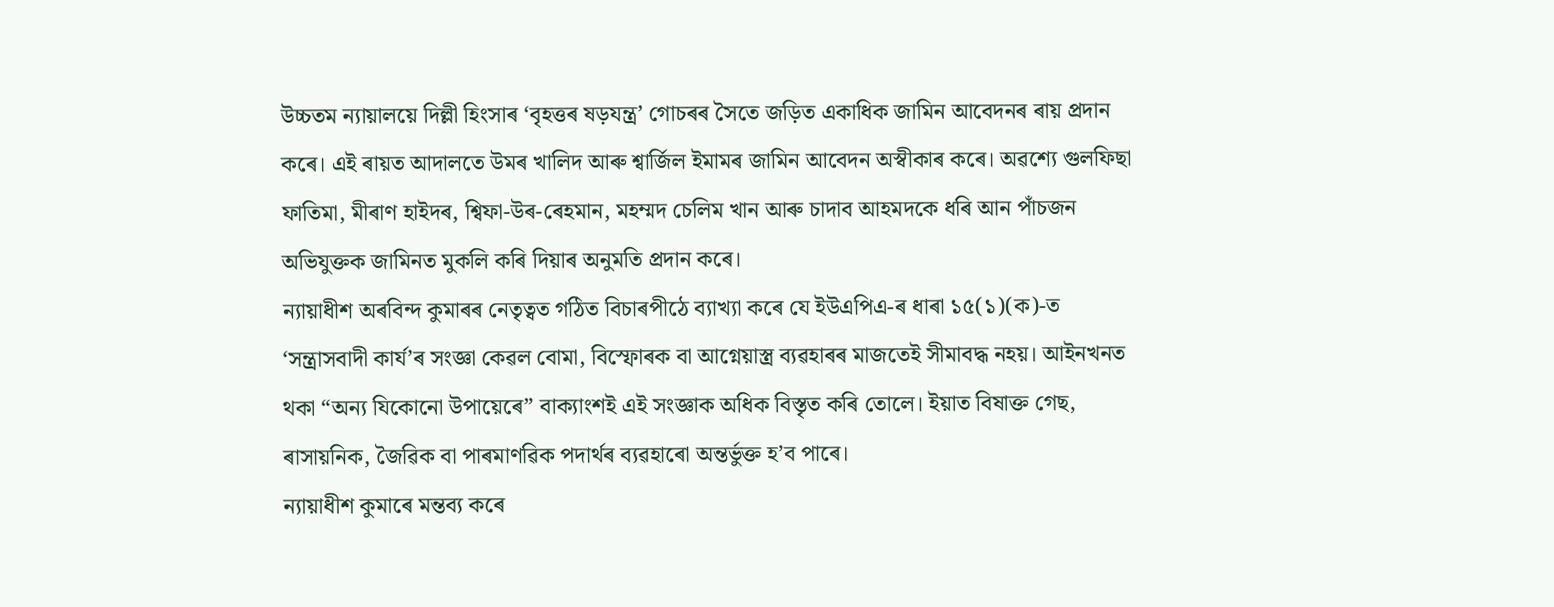উচ্চতম ন্যায়ালয়ে দিল্লী হিংসাৰ ‘বৃহত্তৰ ষড়যন্ত্ৰ’ গোচৰৰ সৈতে জড়িত একাধিক জামিন আবেদনৰ ৰায় প্ৰদান কৰে। এই ৰায়ত আদালতে উমৰ খালিদ আৰু শ্বাৰ্জিল ইমামৰ জামিন আবেদন অস্বীকাৰ কৰে। অৱশ্যে গুলফিছা ফাতিমা, মীৰাণ হাইদৰ, শ্বিফা-উৰ-ৰেহমান, মহম্মদ চেলিম খান আৰু চাদাব আহমদকে ধৰি আন পাঁচজন অভিযুক্তক জামিনত মুকলি কৰি দিয়াৰ অনুমতি প্ৰদান কৰে।
ন্যায়াধীশ অৰবিন্দ কুমাৰৰ নেতৃত্বত গঠিত বিচাৰপীঠে ব্যাখ্যা কৰে যে ইউএপিএ-ৰ ধাৰা ১৫(১)(ক)-ত ‘সন্ত্ৰাসবাদী কাৰ্য’ৰ সংজ্ঞা কেৱল বোমা, বিস্ফোৰক বা আগ্নেয়াস্ত্ৰ ব্যৱহাৰৰ মাজতেই সীমাবদ্ধ নহয়। আইনখনত থকা “অন্য যিকোনো উপায়েৰে” বাক্যাংশই এই সংজ্ঞাক অধিক বিস্তৃত কৰি তোলে। ইয়াত বিষাক্ত গেছ, ৰাসায়নিক, জৈৱিক বা পাৰমাণৱিক পদাৰ্থৰ ব্যৱহাৰো অন্তৰ্ভুক্ত হ’ব পাৰে।
ন্যায়াধীশ কুমাৰে মন্তব্য কৰে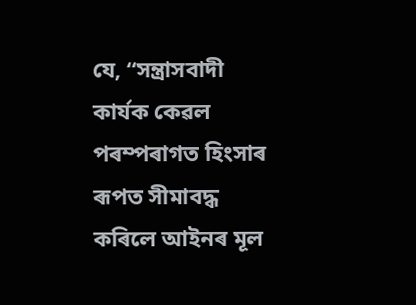যে, “সন্ত্ৰাসবাদী কাৰ্যক কেৱল পৰম্পৰাগত হিংসাৰ ৰূপত সীমাবদ্ধ কৰিলে আইনৰ মূল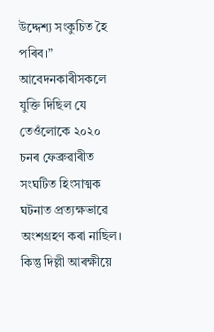উদ্দেশ্য সংকুচিত হৈ পৰিব।”
আবেদনকাৰীসকলে যুক্তি দিছিল যে তেওঁলোকে ২০২০ চনৰ ফেব্ৰুৱাৰীত সংঘটিত হিংসাত্মক ঘটনাত প্ৰত্যক্ষভাৱে অংশগ্ৰহণ কৰা নাছিল। কিন্তু দিল্লী আৰক্ষীয়ে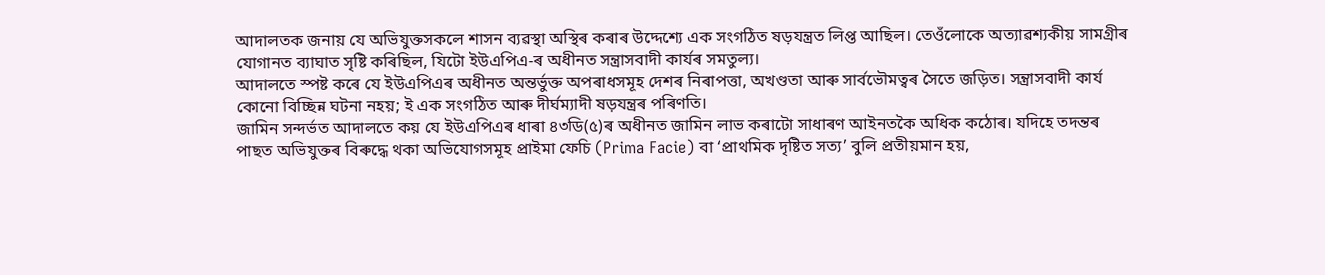আদালতক জনায় যে অভিযুক্তসকলে শাসন ব্যৱস্থা অস্থিৰ কৰাৰ উদ্দেশ্যে এক সংগঠিত ষড়যন্ত্ৰত লিপ্ত আছিল। তেওঁলোকে অত্যাৱশ্যকীয় সামগ্ৰীৰ যোগানত ব্যাঘাত সৃষ্টি কৰিছিল, যিটো ইউএপিএ-ৰ অধীনত সন্ত্ৰাসবাদী কাৰ্যৰ সমতুল্য।
আদালতে স্পষ্ট কৰে যে ইউএপিএৰ অধীনত অন্তৰ্ভুক্ত অপৰাধসমূহ দেশৰ নিৰাপত্তা, অখণ্ডতা আৰু সাৰ্বভৌমত্বৰ সৈতে জড়িত। সন্ত্ৰাসবাদী কাৰ্য কোনো বিচ্ছিন্ন ঘটনা নহয়; ই এক সংগঠিত আৰু দীৰ্ঘম্যাদী ষড়যন্ত্ৰৰ পৰিণতি।
জামিন সন্দৰ্ভত আদালতে কয় যে ইউএপিএৰ ধাৰা ৪৩ডি(৫)ৰ অধীনত জামিন লাভ কৰাটো সাধাৰণ আইনতকৈ অধিক কঠোৰ। যদিহে তদন্তৰ পাছত অভিযুক্তৰ বিৰুদ্ধে থকা অভিযোগসমূহ প্ৰাইমা ফেচি (Prima Facie) বা ‘প্ৰাথমিক দৃষ্টিত সত্য’ বুলি প্ৰতীয়মান হয়,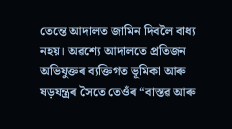তেন্তে আদালত জামিন দিবলৈ বাধ্য নহয়। অৱশ্যে আদালতে প্ৰতিজন অভিযুক্তৰ ব্যক্তিগত ভূমিকা আৰু ষড়যন্ত্ৰৰ সৈতে তেওঁৰ “বাস্তৱ আৰু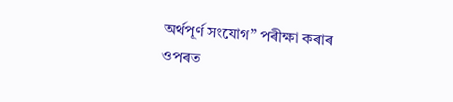অৰ্থপূৰ্ণ সংযোগ” পৰীক্ষা কৰাৰ ওপৰত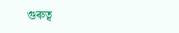গুৰুত্ব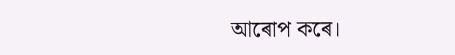আৰোপ কৰে।